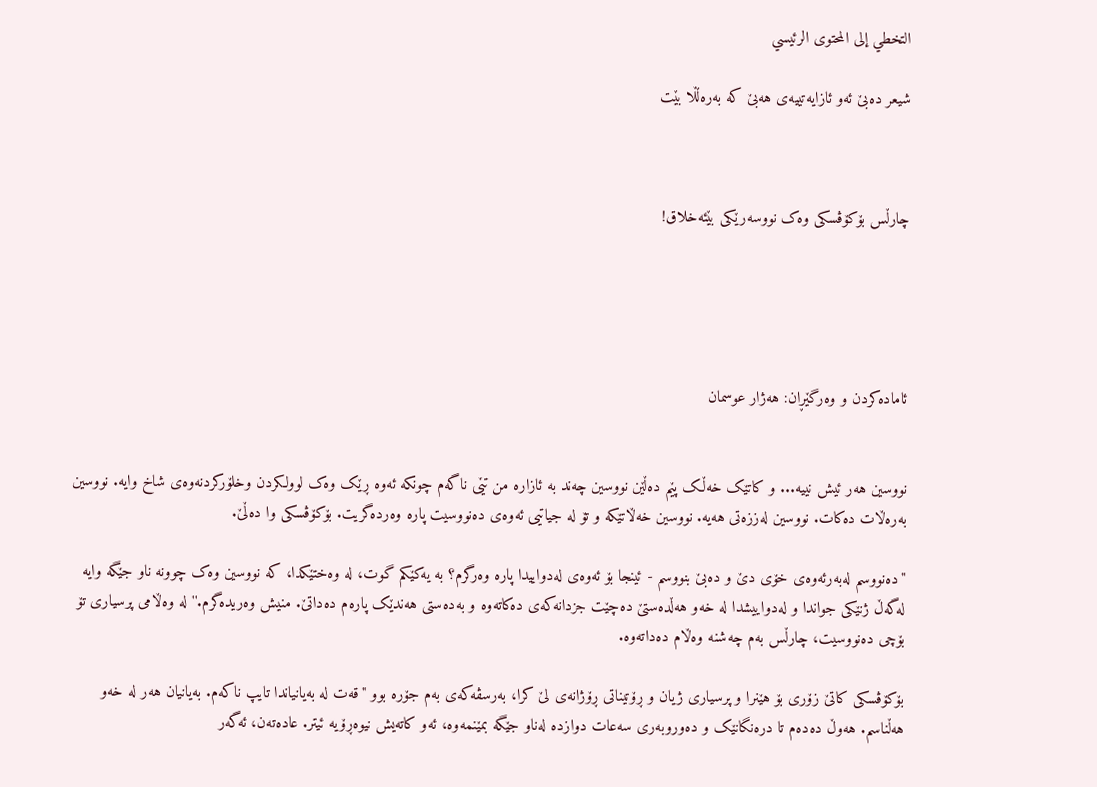التخطي إلى المحتوى الرئيسي

شیعر دەبێ ئەو ئازایەتییەی هەبێ کە بەرەڵڵا بێت



چارڵس بۆکۆڤسکی وەک نووسەرێکی بێئەخلاق!





ئامادەکردن و وەرگێڕان: هەژار عوسمان


نووسین هەر ئیش نییە... و کاتێک خەڵک پێم دەڵێن نووسین چەند بە ئازارە من تێی ناگەم چونکە ئەوە ڕێک وەک لوولکردن وخلۆرکردنەوەی شاخ وایە. نووسین بەرەڵات دەکات. نووسین لەززەتی هەیە. نووسین خەڵاتێکە و تۆ لە جیاتیی ئەوەی دەنووسیت پارە وەردەگریت. بۆکۆڤسکی وا دەڵێ.

''دەنووسم لەبەرئەوەی خۆی دێ و دەبێ بنووسم - ئینجا بۆ ئەوەی لەدواییدا پارە وەرگرم؟ بە یەکێکم گوت، لە وەختێکدا، کە نووسین وەک چوونە ناو جێگە وایە لەگەڵ ژنێکی جواندا و لەدواییشدا لە خەو هەڵدەستێ دەچێت جزدانەکەی دەکاتەوە و بەدەستی هەندێک پارەم دەداتێ. منیش وەریدەگرم.'' لە وەڵامی پرسیاری تۆ بۆچی دەنووسیت، چارڵس بەم چەشنە وەڵام دەداتەوە.

بۆکۆڤسکی کاتێ زۆری بۆ هێنرا و پرسیاری ژیان و ڕۆتیناتی ڕۆژانەی لێ کرا، بەرسڤەکەی بەم جۆرە بوو "قەت لە بەیانیاندا تایپ ناکەم. بەیانیان هەر لە خەو هەڵناسم. هەوڵ دەدەم تا درەنگانێک و دەوروبەری سەعات دوازدە لەناو جێگە بمێنمەوە، ئەو کاتەیش نیوەڕۆیە ئیتر. عادەتەن، ئەگەر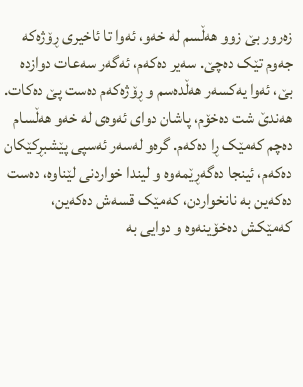زەرور بێ زوو هەڵسم لە خەو، ئەوا تا ئاخیری ڕۆژەکە جەوم تێک دەچێ. سەیر دەکەم، ئەگەر سەعات دوازدە بێ، ئەوا یەکسەر هەڵدەسم و ڕۆژەکەم دەست پێ دەکات. هەندێ شت دەخۆم، پاشان دوای ئەوەی لە خەو هەڵسام دەچم کەمێک ڕا دەکەم. گرەو لەسەر ئەسپی پێشبڕکێکان دەکەم، ئینجا دەگەڕێمەوە و لیندا خواردنی لێناوە، دەست دەکەین بە نانخواردن، کەمێک قسەش دەکەین، کەمێکش دەخۆینەوە و دوایی بە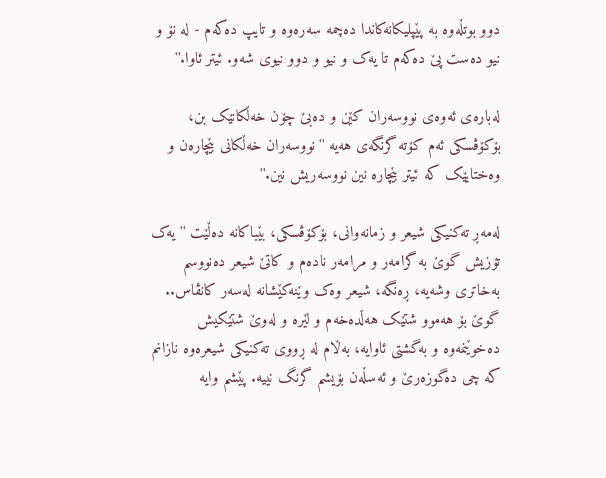دوو بوتڵەوە بە پێپلیکانەکاندا دەچمە سەرەوە و تایپ دەکەم - لە نۆ و نیو دەست پێ دەکەم تا یەک و نیو و دوو نیوی شەو. ئیتر ئاوا.''

لەبارەی ئەوەی نووسەران کێن و دەبێ چۆن خەڵکانێک بن، بۆکۆڤسکی ئەم کۆتە گرنگەی هەیە ''نووسەران خەڵکانی بێچارەن و وەختایێک کە ئیتر بێچارە نین نووسەریش نین.''

لەمەڕ تەکنیکی شیعر و زمانەوانی، بۆکۆڤسکی، بێباکانە دەڵێت ''یەک تۆزیش گوێ بە گرامەر و مرامەر نادەم و کاتێ شیعر دەنووسم بەخاتری وشەیە، ڕەنگە، شیعر وەک وێنەکێشانە لەسەر کانڤاس.. گوێ بۆ هەموو شتێک هەڵدەخەم و لێرە و لەوێ شتێکیش دەخوێنمەوە و بەگشتی ئاوایە، بەڵام لە ڕووی تەکنیکی شیعرەوە نازانم کە چی دەگوزەرێ و ئەسڵەن بۆیشم گرنگ نییە. پێشم وایە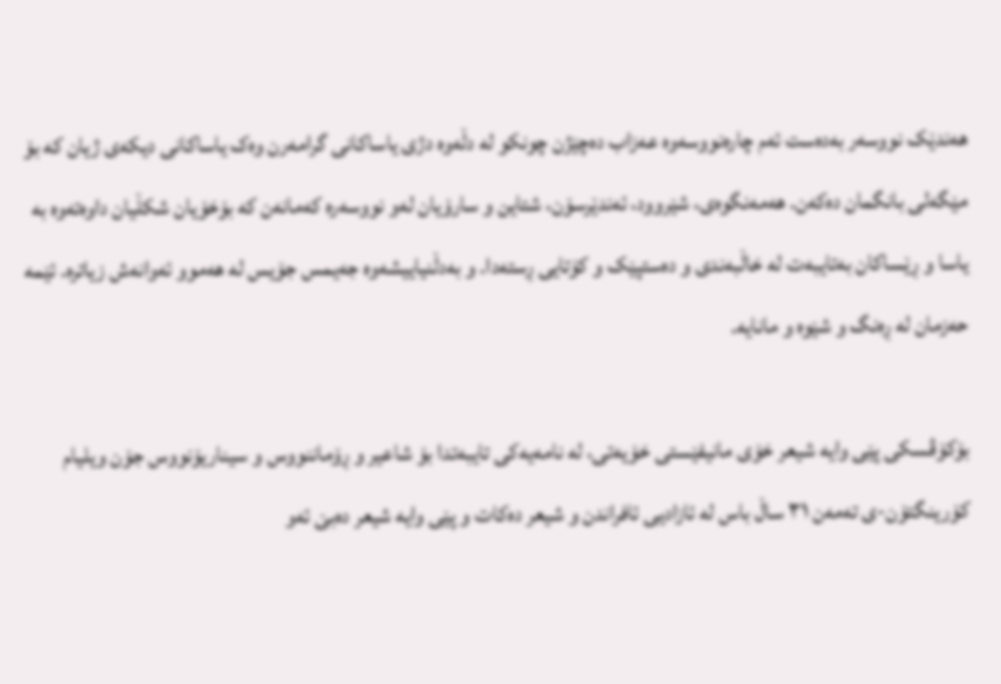هەندێک نووسەر بەدەست ئەم چارەنووسەوە عەزاب دەچێژن چونکو لە دڵەوە دژی یاساکانی گرامەرن وەک یاساکانی دیکەی ژیان کە بۆ مێگەلی بانگمان دەکەن. هەمەنگوەی، شێروود، ئەندێرسۆن، شتاین و سارۆیان لەو نووسەرە کەمانەن کە بۆخۆیان شکڵیان داوەتەوە بە یاسا و ڕێساکان بەتایبەت لە خاڵبەندی و دەستپێک و کۆتایی ڕستەدا. و بەدڵنیاییشەوە جەیمس جۆیس لە هەموو ئەوانەش زیاترە. ئێمە حەزمان لە ڕەنگ و شێوە و مانایە.

بۆکۆڤسکی پێی وایە شیعر خۆی مانیفێستی خۆیەتی، لە نامەیەکی تایبەتدا بۆ شاعیر و ڕۆماننووس و سیناریۆنووس جۆن ویلیام کۆرینگتۆن-ی تەمەن ٣١ ساڵ باس لە ئازادیی ئافراندن و شیعر دەکات و پێی وایە شیعر دەبێ ئەو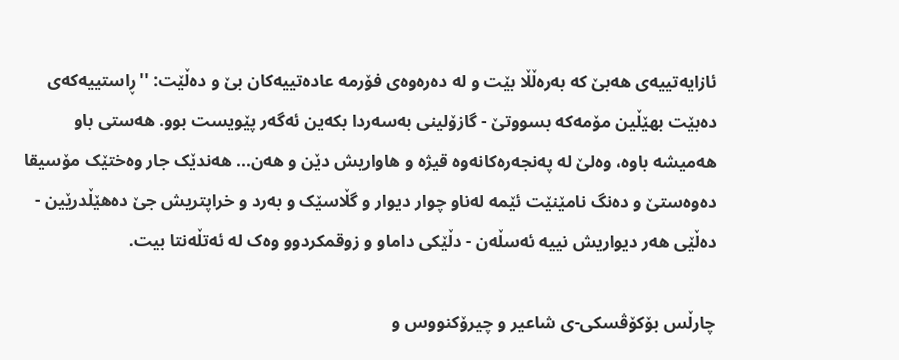ئازایەتییەی هەبێ کە بەرەڵڵا بێت و لە دەرەوەی فۆرمە عادەتییەکان بێ و دەڵێت: ''ڕاستییەکەی دەبێت بهێڵین مۆمەکە بسووتێ - گازۆلینی بەسەردا بکەین ئەگەر پێویست بوو. هەستی باو هەمیشە باوە، وەلێ لە پەنجەرەکانەوە قیژە و هاواریش دێن و هەن... هەندێک جار وەختێک مۆسیقا دەوەستێ و دەنگ نامێنێت ئێمە لەناو چوار دیوار و گڵاسێک و بەرد و خراپتریش جێ دەهێڵدرێین - دەڵێی هەر دیواریش نییە ئەسڵەن - دڵێکی داماو و زوقمکردوو وەک لە ئەتڵەنتا بیت.

چارڵس بۆکۆڤسکی-ی شاعیر و چیرۆکنووس و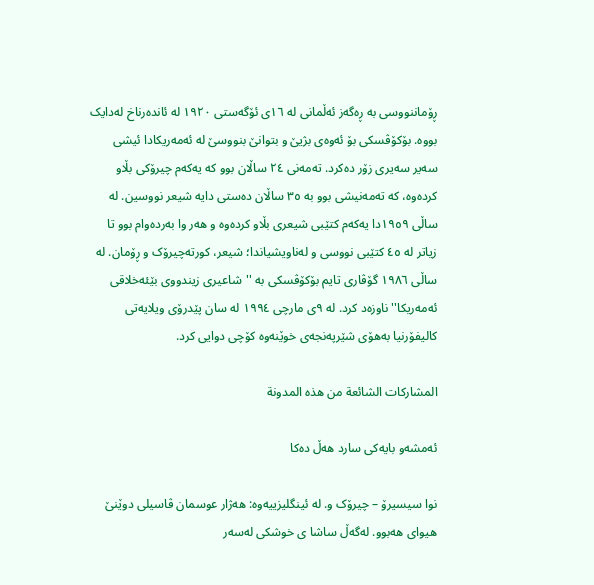ڕۆماننووسی بە ڕەگەز ئەڵمانی لە ١٦ی ئۆگەستی ١٩٢٠ لە ئاندەرناخ لەدایک بووە. بۆکۆڤسکی بۆ ئەوەی بژیێ و بتوانێ بنووسێ لە ئەمەریکادا ئیشی سەیر سەیری زۆر دەکرد. تەمەنی ٢٤ ساڵان بوو کە یەکەم چیرۆکی بڵاو کردەوە، کە تەمەنیشی بوو بە ٣٥ ساڵان دەستی دایە شیعر نووسین. لە ساڵی ١٩٥٩دا یەکەم کتێبی شیعری بڵاو کردەوە و هەر وا بەردەوام بوو تا زیاتر لە ٤٥ کتێبی نووسی و لەناویشیاندا؛ شیعر، کورتەچیرۆک و ڕۆمان. لە ساڵی ١٩٨٦ گۆڤاری تایم بۆکۆڤسکی بە ''شاعیری زیندووی بێئەخلاقی ئەمەریکا'' ناوزەد کرد. لە ٩ی مارچی ١٩٩٤ لە سان پێدرۆی ویلایەتی کالیفۆرنیا بەهۆی شێرپەنجەی خوێنەوە کۆچی دوایی کرد.

المشاركات الشائعة من هذه المدونة

ئەمشەو بایەکی سارد هەڵ دەکا

نوا سیسیرۆ – چیرۆک و. لە ئینگلیزییەوە: هەژار عوسمان ڤاسیلی دوێنێ هیوای هەبوو. لەگەڵ ساشا ی خوشکی لەسەر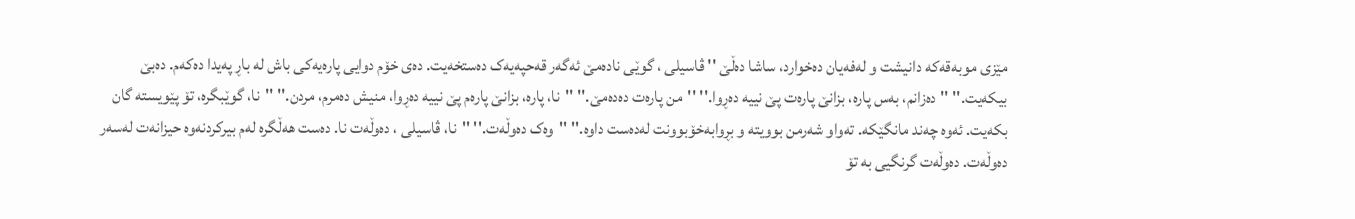مێزی موبەقەکە دانیشت و لەفەیان دەخوارد، ساشا دەڵێ '' ڤاسیلی ، گوێی نادەمێ ئەگەر قەحپەیەک دەستخەیت. دەی خۆم دوایی پارەیەکی باش لە باڕ پەیدا دەکەم. دەبێ بیکەیت.'' ''دەزانم، بەس پارە، بزانێ پارەت پێ نییە دەڕوا.'' ''من پارەت دەدەمێ.'' ''نا، پارە، بزانێ پارەم پێ نییە دەڕوا، منیش دەمرم، مردن.'' ''نا، گوێبگرە، تۆ پێویستە گان بکەیت. ئەوە چەند مانگێکە. تەواو شەرمن بوویتە و بڕوابەخۆبوونت لەدەست داوە.'' ''وەک دەوڵەت.'' ''نا، ڤاسیلی ، دەوڵەت نا. دەست هەڵگرە لەم بیرکردنەوە حیزانەت لەسەر دەوڵەت. دەوڵەت گرنگیی بە تۆ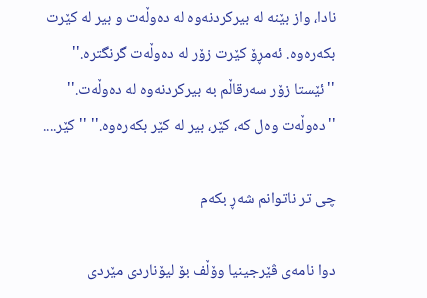نادا، واز بێنە لە بیرکردنەوە لە دەوڵەت و بیر لە کێرت بکەرەوە. ئەمڕۆ کێرت زۆر لە دەوڵەت گرنگترە.'' ''ئێستا زۆر سەرقاڵم بە بیرکردنەوە لە دەوڵەت.'' ''دەوڵەت وەل کە، کێر، بیر لە کێر بکەرەوە.'' ''کێر....

چی تر ناتوانم شەڕ بکەم

دوا نامەی ڤێرجینیا وۆڵف بۆ لیۆناردی مێردی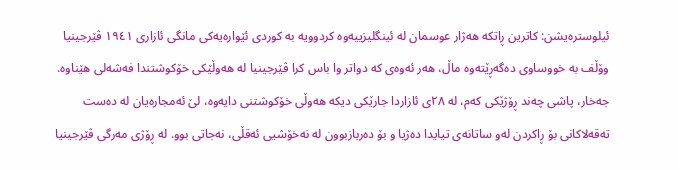ئیلوسترەیشن: کاترین ڕاتکە هەژار عوسمان لە ئینگلیزییەوە کردوویە بە کوردی ئێوارەیەکی مانگی ئازاری ١٩٤١ ڤێرجینیا وۆڵف بە خووساوی دەگەڕێتەوە ماڵ، هەر ئەوەی کە دواتر وا باس کرا ڤێرجینیا لە هەوڵێکی خۆکوشتندا فەشەلی هێناوە. جەخار، پاشی چەند ڕۆژێکی کەم، لە ٢٨ی ئازاردا جارێکی دیکە هەوڵی خۆکوشتنی دایەوە، لێ ئەمجارەیان لە دەست تەقەلاکانی بۆ ڕاکردن لەو ساتانەی تیایدا دەژیا و بۆ دەربازبوون لە نەخۆشیی ئەقڵی، نەجاتی بوو. لە ڕۆژی مەرگی ڤێرجینیا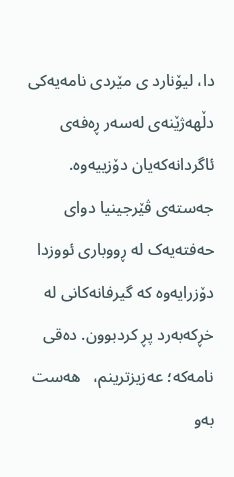دا، لیۆنارد ی مێردی نامەیەکی دڵهەژێنەی لەسەر ڕەفەی ئاگردانەکەیان دۆزییەوە. جەستەی ڤێرجینیا دوای حەفتەیەک لە ڕووباری ئووزدا دۆزرایەوە کە گیرفانەکانی لە خڕکەبەرد پڕ کردبوون. دەقی نامەکە؛ عەزیزترینم،   هەست بەو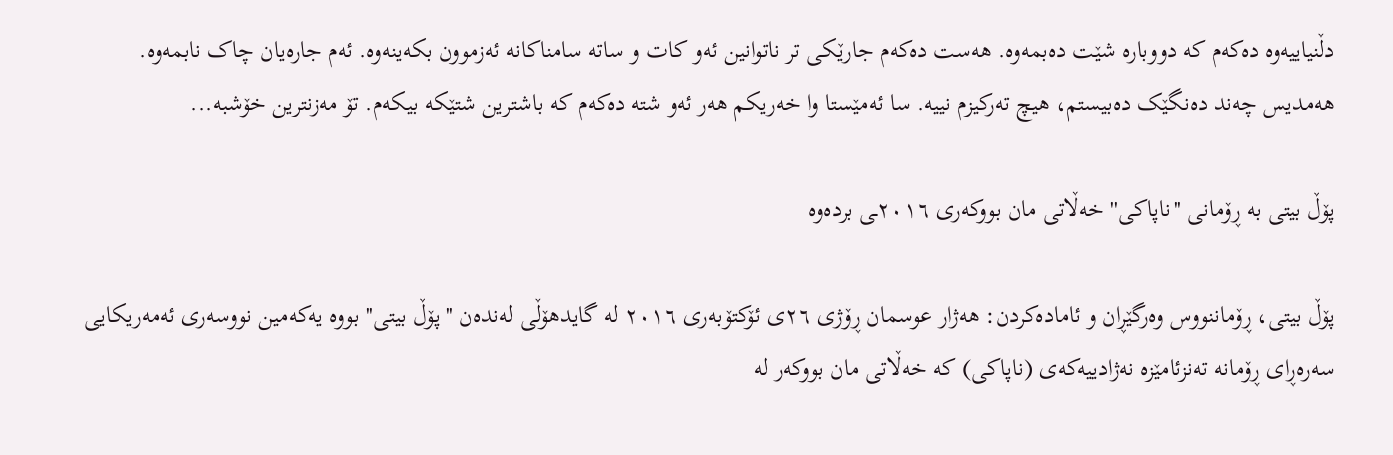دڵنیاییەوە دەکەم کە دووبارە شێت دەبمەوە. هەست دەکەم جارێکی تر ناتوانین ئەو کات و ساتە سامناکانە ئەزموون بکەینەوە. ئەم جارەیان چاک نابمەوە. هەمدیس چەند دەنگێک دەبیستم، هیچ تەرکیزم نییە. سا ئەمێستا وا خەریکم هەر ئەو شتە دەکەم کە باشترین شتێکە بیکەم. تۆ مەزنترین خۆشبە...

پۆڵ بیتی بە ڕۆمانی ''ناپاکی'' خەڵاتی مان بووکەری ٢٠١٦ـی بردەوە

پۆڵ بیتی، ڕۆماننووس وەرگێڕان و ئامادەکردن: هەژار عوسمان ڕۆژی ٢٦ی ئۆکتۆبەری ٢٠١٦ لە گایدهۆڵی لەندەن ''پۆڵ بیتی'' بووە یەکەمین نووسەری ئەمەریکایی سەرەڕای ڕۆمانە تەنزئامێزە نەژادییەکەی (ناپاکی) کە خەڵاتی مان بووکەر لە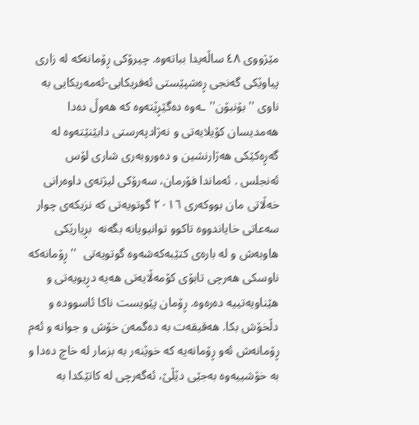مێژووی ٤٨ ساڵەیدا بباتەوە. چیرۆکی ڕۆمانەکە لە زاری پیاوێکی گەنجی ڕەشپێستی ئەفریکایی-ئەمەریکایی بە ناوی ''بۆنبۆن''ـەوە دەگێڕێتەوە کە هەوڵ دەدا هەمدیسان کۆیلایەتی و نەژادپەرستی دابێنێتەوە لە گەڕەکێکی هەژارنشین و دەوروبەری شاری لۆس ئەنجلس . ئەماندا فۆرمان، سەرۆکی لیژنەی داوەرانی خەڵاتی مان بووکەری ٢٠١٦ گوتویەتی کە نزیکەی چوار سەعاتی خایاندووە تاکوو توانیویانە بگەنە  بڕیارێکی هاوبەش و لە بارەی کتێبەکەشەوە گوتویەتی  ''ڕۆمانەکە ناوسکی هەرچی تابۆی کۆمەڵایەتی هەیە دڕیویەتی و هێناویەتییە دەرەوە. ڕۆمان پێویست ناکا ئاسوودە و دڵخۆش بکا. هەقیقەت بە دەگمەن خۆش و جوانە و ئەم ڕۆمانەش ئەو ڕۆمانەیە کە خوێنەر بە بزمار لە خاچ دەدا و بە خۆشییەوە بەجێی دێڵێ، ئەگەرچی لە کاتێکدا بە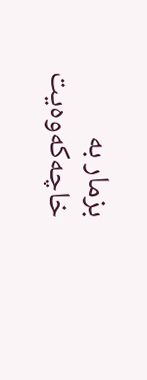بزمار بە خاچەکەوەیت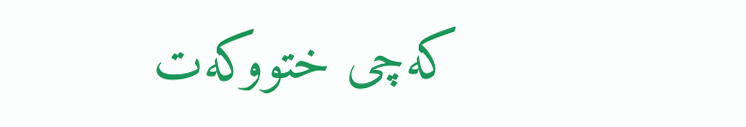کەچی ختووکەت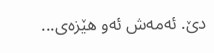دێ. ئەمەش ئەو هێزەی...